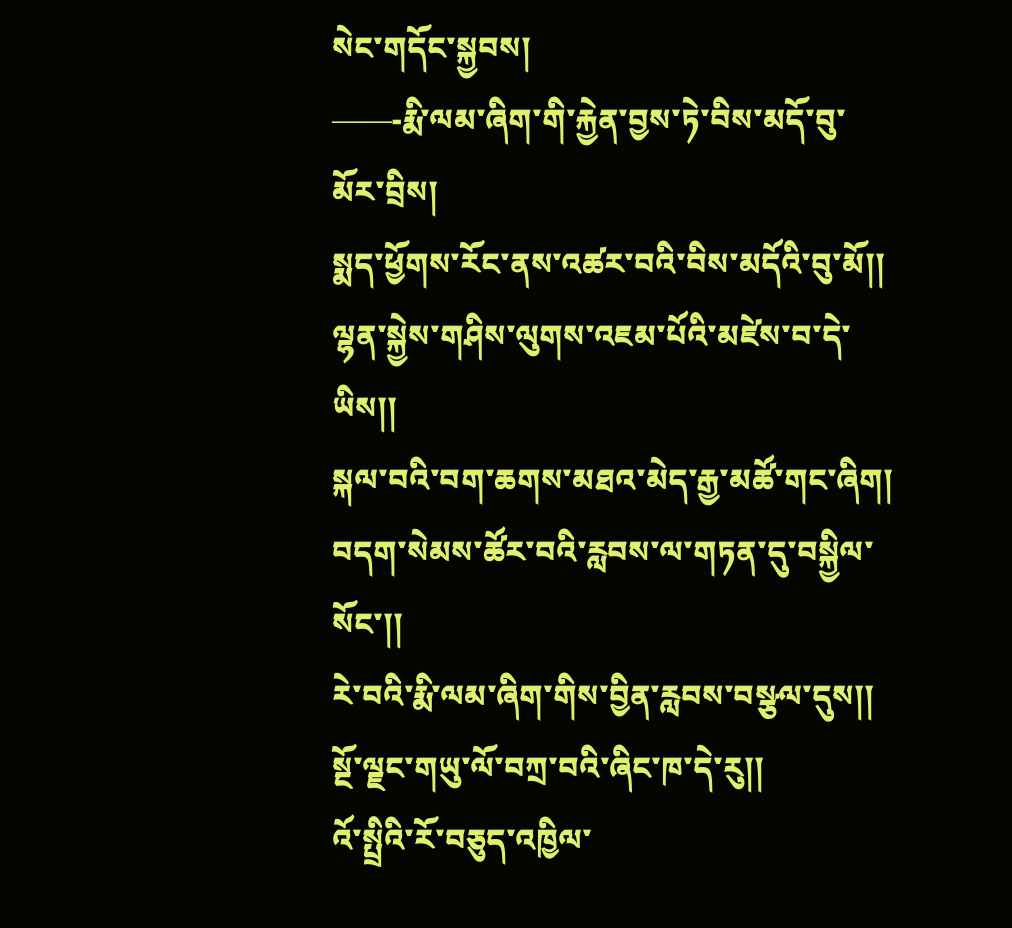སེང་གདོང་སྐྱབས།
——-རྨི་ལམ་ཞིག་གི་རྐྱེན་བྱས་ཏེ་བིས་མདོ་བུ་མོར་བྲིས།
སྨད་ཕྱོགས་རོང་ནས་འཚར་བའི་བིས་མདོའི་བུ་མོ།།
ལྷན་སྐྱེས་གཤིས་ལུགས་འཇམ་པོའི་མཛེས་བ་དེ་ཡིས།།
སྐལ་བའི་བག་ཆགས་མཐའ་མེད་རྒྱ་མཚོ་གང་ཞིག།
བདག་སེམས་ཚོར་བའི་རླབས་ལ་གཏན་དུ་བསྐྱིལ་སོང་།།
རེ་བའི་རྨི་ལམ་ཞིག་གིས་བྱིན་རླབས་བསྩལ་དུས།།
སྔོ་ལྗང་གཡུ་ལོ་བཀྲ་བའི་ཞིང་ཁ་དེ་རུ།།
འོ་སྤྲིའི་རོ་བཅུད་འཁྱིལ་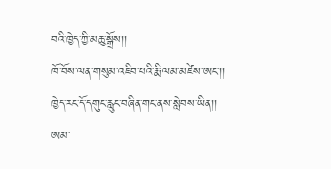བའི་ཁྱེད་ཀྱི་མཆུ་སྒྲོས།།
ཁོ་བོས་ལན་གསུམ་འཇིབ་པའི་རྨི་ལམ་མཛེས་ཨང་།།
ཁྱེད་རང་དོ་དགུང་རླུང་བཞིན་གང་ནས་སླེབས་ཡིན།།
ཨམ་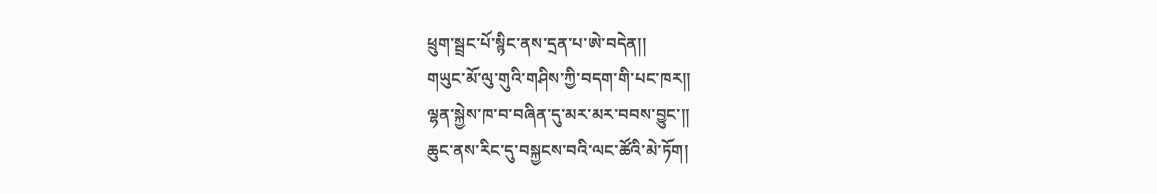ཕྲུག་སྦྲང་པོ་སྙིང་ནས་དྲན་པ་ཨེ་བདེན།།
གཡུང་མོ་ལུ་གུའི་གཤིས་ཀྱི་བདག་གི་པང་ཁར།།
ལྷན་སྐྱེས་ཁ་བ་བཞིན་དུ་མར་མར་བབས་བྱུང་།།
ཆུང་ནས་རིང་དུ་བསྐྱངས་བའི་ལང་ཚོའི་མེ་ཏོག།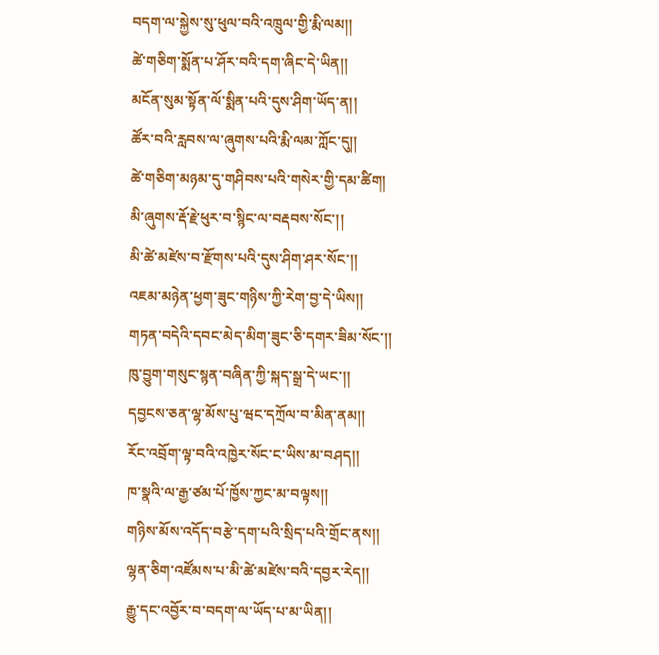བདག་ལ་སྐྱེས་སུ་ཕུལ་བའི་འཁྲུལ་གྱི་རྨི་ལམ།།
ཚེ་གཅིག་སྨོན་པ་ཤོར་བའི་དག་ཞིང་དེ་ཡིན།།
མངོན་སུམ་སྟོན་ལོ་སྨིན་པའི་དུས་ཤིག་ཡོད་ན།།
ཚོར་བའི་རླབས་ལ་ཞུགས་པའི་རྨི་ལམ་ཀློང་དུ།།
ཚེ་གཅིག་མཉམ་དུ་གཤིབས་པའི་གསེར་གྱི་དམ་ཚིག།
མི་ཞུགས་རྡོ་རྗེ་ཕུར་བ་སྙིང་ལ་བརྡབས་སོང་།།
མི་ཚེ་མཛེས་བ་རྫོགས་པའི་དུས་ཤིག་ཤར་སོང་།།
འཇམ་མཉེན་ཕྱག་ཟུང་གཉིས་ཀྱི་རེག་བྱ་དེ་ཡིས།།
གཏན་བདེའི་དབང་མེད་མིག་ཟུང་ཅི་དགར་ཟིམ་སོང་།།
ཁུ་བྱུག་གསུང་སྙན་བཞིན་ཀྱི་སྐད་སྒྲ་དེ་ཡང་།།
དབྱངས་ཅན་ལྷ་མོས་པུ་ཝང་དཀྲོལ་བ་མིན་ནམ།།
རོང་འབྲོག་ལྟ་བའི་འཁྱེར་སོང་ང་ཡིས་མ་བཤད།།
ཁ་སྣའི་ལ་རྒྱ་ཙམ་པོ་ཁྱོས་ཀྱང་མ་བལྟས།།
གཉིས་མོས་འདོད་བརྩེ་དག་པའི་སྲིད་པའི་གྲོང་ནས།།
ལྷན་ཅིག་འཛོམས་པ་མི་ཚེ་མཛེས་བའི་དབྱར་རེད།།
རྒྱུ་དང་འབྱོར་བ་བདག་ལ་ཡོད་པ་མ་ཡིན།།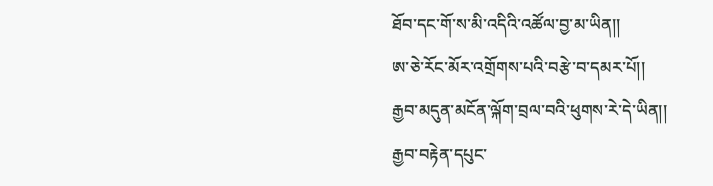ཐོབ་དང་གོ་ས་མི་འདིའི་འཚོལ་བྱ་མ་ཡིན།།
ཨ་ཅེ་རོང་མོར་འགྲོགས་པའི་བརྩེ་བ་དམར་པོ།།
རྒྱབ་མདུན་མངོན་ལྐོག་བྲལ་བའི་ཕུགས་རེ་དེ་ཡིན།།
རྒྱབ་བརྟེན་དཔུང་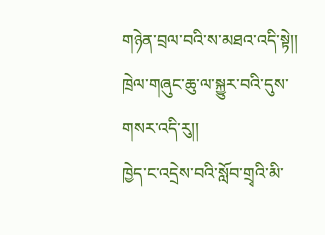གཉེན་བྲལ་བའི་ས་མཐའ་འདི་སྟེ།།
ཁྲེལ་གཞུང་ཆུ་ལ་སྐྱུར་བའི་དུས་གསར་འདི་རུ།།
ཁྱེད་ང་འདྲེས་བའི་སློབ་གྲྭའི་མི་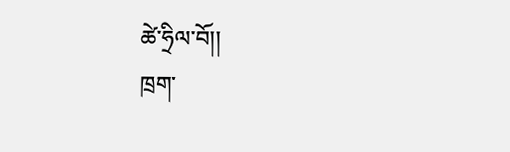ཚེ་ཧྲིལ་བོ།།
ཁྲག་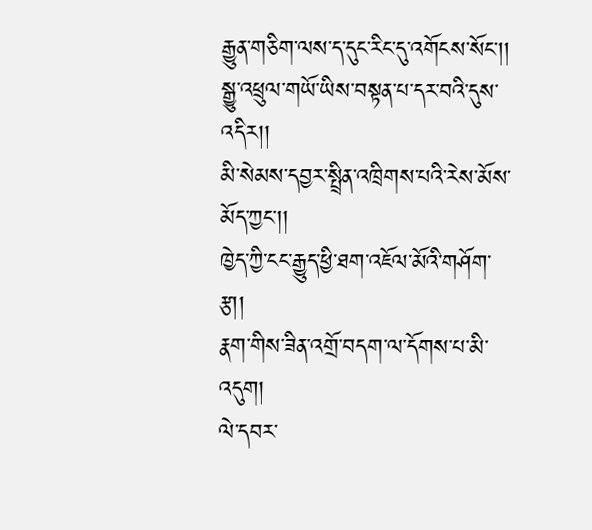རྒྱུན་གཅིག་ལས་ད་དུང་རིང་དུ་འགོངས་སོང་།།
སྒྱུ་འཕྲུལ་གཡོ་ཡིས་བསྟན་པ་དར་བའི་དུས་འདིར།།
མི་སེམས་དབྱར་སྤྲིན་འཁྲིགས་པའི་རེས་མོས་མོད་ཀྱང་།།
ཁྱེད་ཀྱི་ངང་རྒྱུད་ཕྱི་ཐག་འཇོལ་མོའི་གཤོག་རྩ།།
རྣག་གིས་ཟིན་འགྲོ་བདག་ལ་དོགས་པ་མི་འདུག།
ལེ་དབར་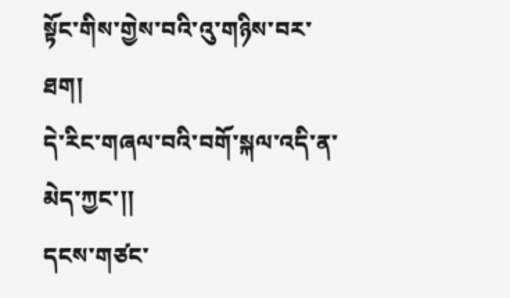སྟོང་གིས་གྱེས་བའི་འུ་གཉིས་བར་ཐག།
དེ་རིང་གཞལ་བའི་བགོ་སྐལ་འདི་ན་མེད་ཀྱང་།།
དངས་གཙང་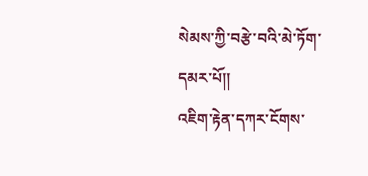སེམས་ཀྱི་བརྩེ་བའི་མེ་ཏོག་དམར་པོ།།
འཇིག་རྟེན་དཀར་ངོགས་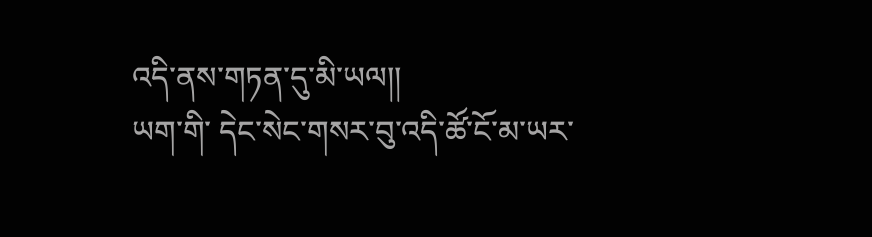འདི་ནས་གཏན་དུ་མི་ཡལ།།
ཡག་གི་ དེང་སེང་གསར་བུ་འདི་ཚོ་ངོ་མ་ཡར་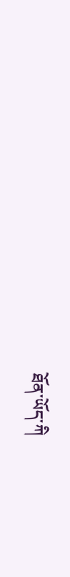ཐོན་ཡོད་ཀི